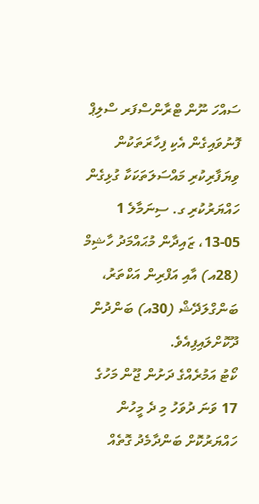ސައްހަ ނޫން ޓްރާންސްފަރ ސްލިޕް ފޮނުވައިގެން އެކި ފިހާރަތަކުން ވިޔަފާރިކުރި މައްސަލަތަކަކާ ގުޅިގެން ހައްޔަރުކުރި ގ. ސިނަމާލެ 1 05-13، ޒައިދާން މުޙައްމަދު ހާޝިމް (28އ) އާއި އަފްރިން އަކްތަރު، ބަންގްލަދޭޝް (30އ) ބަންދުން ދޫކޮށްލައިފިއެވެ.
ކޯޓު އަމުރެއްގެ ދަށުން ޖޫން މަހުގެ 17 ވަނަ ދުވަހު މި ދެ މީހުން ހައްޔަރުކޮށް ބަންދާމެދު ގޮތެއް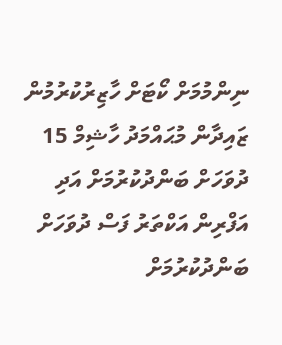ނިންމުމަށް ކޯޓަށް ހާޒިރުކުރުމުން ޒައިދާން މުޙައްމަދު ހާޝިމް 15 ދުވަހަށް ބަންދުކުރުމަށް އަދި އަފްރިން އަކްތަރު ފަސް ދުވަހަށް ބަންދުކުރުމަށް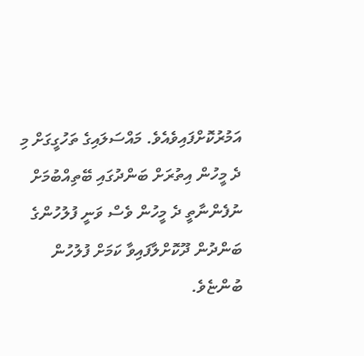އަމުރުކޮށްފައިވެއެވެ. މައްސަލައިގެ ތަހުގީގަށް މި ދެ މީހުން އިތުރަށް ބަންދުގައި ބޭތިއްބުމަށް ނުފެންނާތީ ދެ މީހުން ވެސް ވަނީ ފުލުހުންގެ ބަންދުން ދޫކޮށްލާފައިވާ ކަމަށް ފުލުހުން ބުންޏެވެ.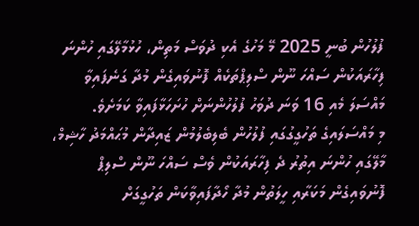ފުލުހުން ބުނީ 2025 މޭ މަހުގެ އެކި ދުވަސް މަތިން، ހުޅުމާލޭގައި ހުންނަ ފިހާރައަކުން ސައްހަ ނޫން ސްލިޕްތަކެއް ފޮނުވައިގެން މުދާ ގަނެފައިވާ މައްސަލަ މެއި 16 ވަނަ ދުވަހު ފުލުހުންނަށް ހުށަހަޅާފައިވާ ކަމަށެވެ.
މި މައްސަލައިގެ ތަހުގީގުގައި ފުލުހުން ބެލިބެލުމުން ޒައިދާން މުޙައްމަދު ހާޝިމް، މާލޭގައި ހުންނަ އިތުރު ދެ ފިހާރައަކުން ވެސް ސައްހަ ނޫން ސްލިޕް ފޮނުވައިގެން މަކަރާއި ހީލަތުން މުދާ ހޯދާފައިވާކަން ތަހުގީގަށް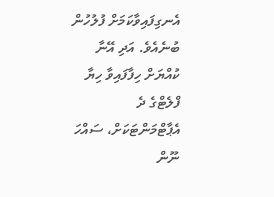އެނގިފައިވާކަމަށް ފުލުހުން ބުނެއެވެ. އަދި އޭނާ ކުއްޔަށް ހިފާފައިވާ ހިޔާ ފްލެޓްގެ ދެ އެޕާޓްމަންޓަކަށް، ސައްހަ ނޫން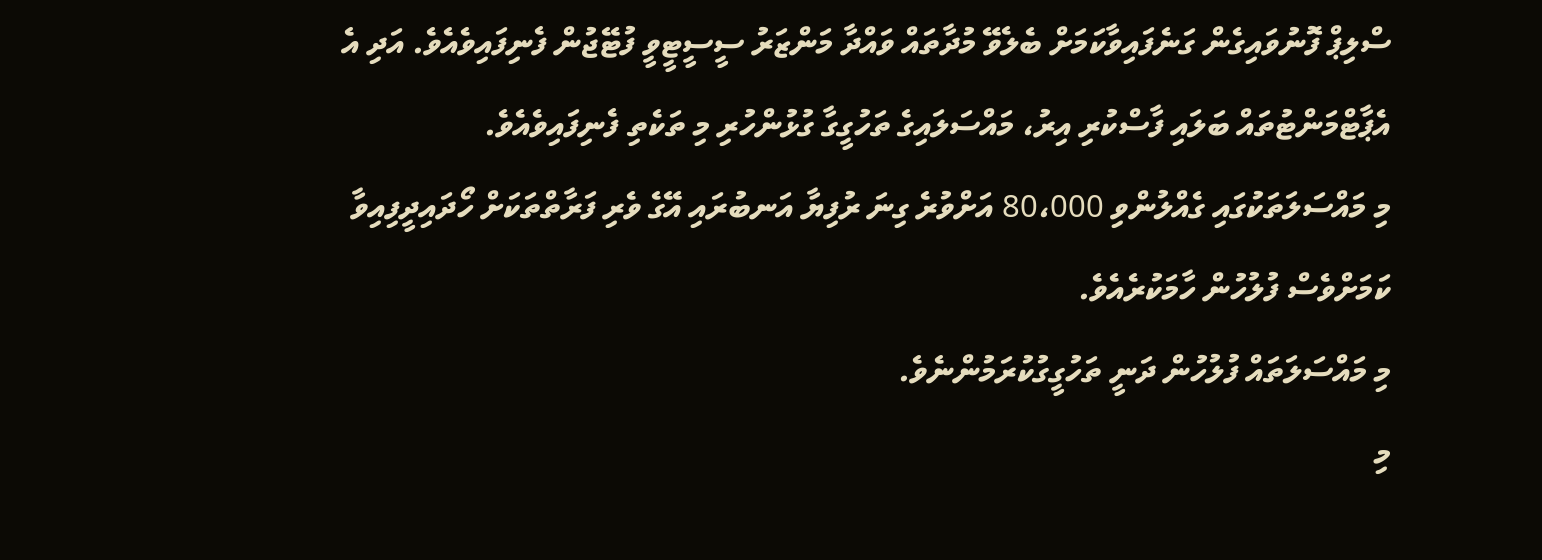ސްލިޕް ފޮނުވައިގެން ގަނެފައިވާކަމަށް ބެލެވޭ މުދާތައް ވައްދާ މަންޒަރު ސީސީޓީވީ ފުޓޭޖުން ފެނިފައިވެއެވެ. އަދި އެ އެޕާޓްމަންޓުތައް ބަލައި ފާސްކުރި އިރު، މައްސަލައިގެ ތަހުގީގާ ގުޅުންހުރި މި ތަކެތި ފެނިފައިވެއެވެ.
މި މައްސަލަތަކުގައި ގެއްލުންވި 80،000 އަށްވުރެ ގިނަ ރުފިޔާ އަނބުރައި އޭގެ ވެރި ފަރާތްތަކަށް ހޯދައިދީފިއިވާ ކަމަށްވެސް ފުލުހުން ހާމަކުރެއެވެ.
މި މައްސަލަތައް ފުލުހުން ދަނީ ތަހުގީގުކުރަމުންނެވެ.
މި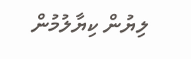ލިޔުން ކިޔާލުމުން